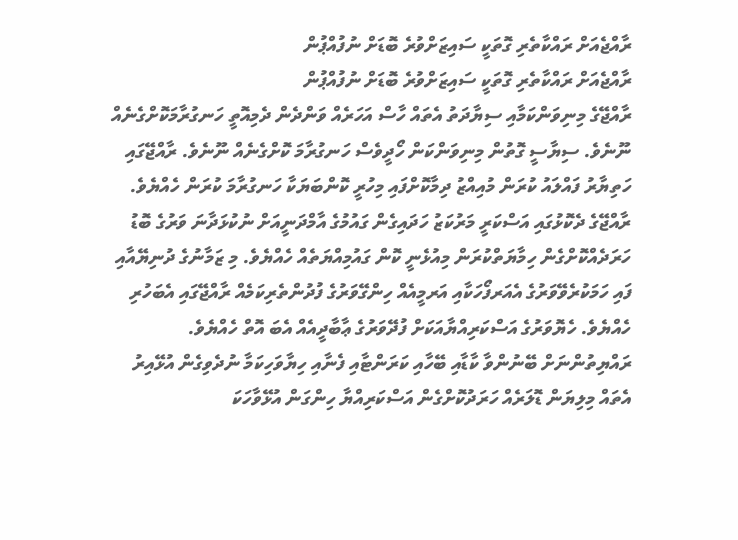ރާއްޖެއަށް ރައްކާތެރި ގޮތަކީ ސައިޒަށްވުރެ ބޮޑަށް ނުފުއްޕުން
ރާއްޖެއަށް ރައްކާތެރި ގޮތަކީ ސައިޒަށްވުރެ ބޮޑަށް ނުފުއްޕުން
ރާއްޖޭގެ މިނިވަންކަމާއި ސިޔާދަތު އެތައް ހާސް އަހަރެއް ވަންދެން ދެމިއޮތީ ހަނގުރާމަކޮށްގެނެއް ނޫނެވެ. ސިޔާސީ ގޮތުން މިނިވަންކަން ހޯދީވެސް ހަނގުރާމަ ކޮށްގެނެއް ނޫނެވެ. ރާއްޖޭގައި ހަތިޔާރު ފައްލައު ކުރަން މުއިއްޒު ދިމާކޮށްފައި މިހުރީ ކޮންބަޔަކާ ހަނގުރާމަ ކުރަން ހެއްޔެވެ.
ރާއްޖޭގެ ދެކޮޅުގައި އަސްކަރީ މަރުކަޒު ހަދައިގެން ގައުމުގެ އާމްދަނީއަށް ނުކުޅަދާނަ ވަރުގެ ބޮޑު ހަރަދެއްކޮށްގެން ހިމާޔަތްކުރަން މިއުޅެނީ ކޮން ގައުމިއްޔަތެއް ހެއްޔެވެ. މި ޒަމާނުގެ ދުނިޔޭއާއި ފައި ހަމަކުރެވޭވަރުގެ އެއަރފޯހަކާއި އަރމީއެއް ހިންގޭވަރުގެ ފުދުންތެރިކަމެއް ރާއްޖޭގައި އެބަހުރި ހެއްޔެވެ. ހެޔޮވަރުގެ އަސްކަރިއްޔާއަކަށް ފުދޭވަރުގެ ޢާބާދީއެއް އެބަ އޮތް ހެއްޔެވެ.
ރައްޔިތުންނަށް ބޭނުންވާ ކާޑާއި ބޭހާއި ކަރަންޓާއި ފެނާއި ހިޔާވަހިކަމާ ނުދެވިގެން އުޅޭއިރު އެތައް މިލިޔަން ޑޮލަރެއް ހަރަދުކޮށްގެން އަސްކަރިއްޔާ ހިންގަން އުޅޭވާހަކަ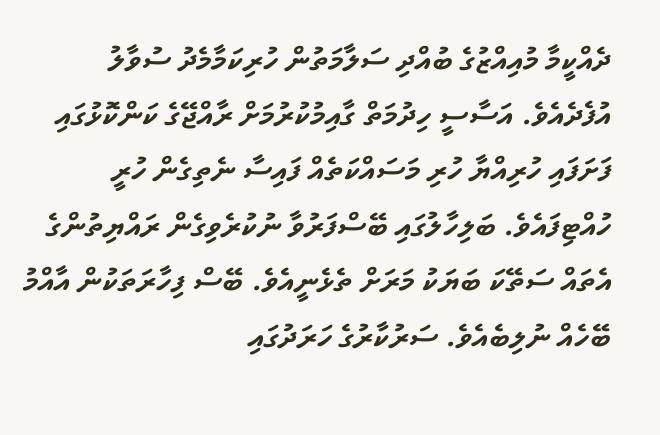ދެއްކީމާ މުއިއްޒުގެ ބުއްދި ސަލާމަތުން ހުރިކަމާމެދު ސުވާލު އުފެދެއެވެ. އަސާސީ ހިދުމަތް ގާއިމުކުރުމަށް ރާއްޖޭގެ ކަންކޮޅުގައި ފަށަފައި ހުރިއްޔާ ހުރި މަސައްކަތެއް ފައިސާ ނެތިގެން ހުރީ ހުއްޓިފައެވެ. ބަލިހާލުގައި ބޭސްފަރުވާ ނުކުރެވިގެން ރައްޔިތުންގެ އެތައް ސަތޭކަ ބަޔަކު މަރަށް ތެޅެނީއެވެ. ބޭސް ފިހާރަތަކުން އާއްމު ބޭހެއް ނުލިބެއެވެ. ސަރުކާރުގެ ހަރަދުގައި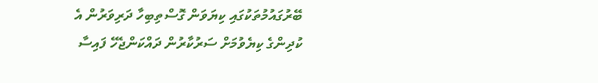ބޭރުގައުމުތަކުގައި ކިޔަވަން ގޮސްތިބިހާ ދަރިވަރުން އެ ކުދިންގެ ކިޔެވުމަށް ސަރުކާރުން ދައްކަންޖެހޭ ފައިސާ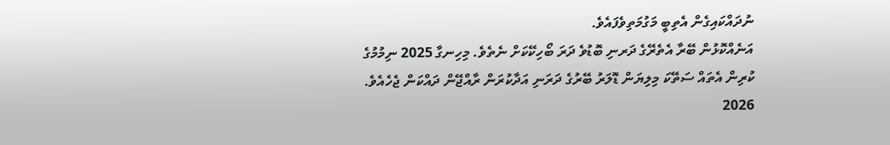ނުދައްކައިގެން އެތިބީ މަގުމަތިވެފައެވެ.
އަނެއްކޮޅުން ބޭރާ އެތެރޭގެ ދަރނި ބޮޑުވެ ދަރަ ބޯހިކޭކަށް ނެތެވެ. މިހިނގާ 2025 ނިމުމުގެ ކުރިން އެތައް ސަތޭކަ މިލިޔަން ޑޮލަރު ބޭރުގެ ދަރަނި އަދާކުރަން ރާއްޖޭން ދައްކަން ޖެހެއެވެ. 2026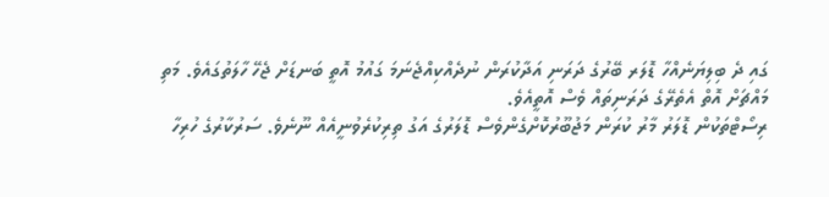ގައި ދެ ބިލިޔަނެއްހާ ޑޮލަރ ބޭރުގެ ދަރަނި އަދާކުރަން ނުދެއްކިއްޖެނަމަ ގައުމު އޮތީ ބަނޑަށް ޖެހޭ ހާލަތުގައެވެ. މަތި މައްޗަށް އޮތް އެތެރޭގެ ދަރަނިތައް ވެސް އޮތީއެވެ.
ރިސޯޓްތަކުން ޑޮލަރު މާރު ކުރަން މަޖުބޫރުކޮށްގެންވެސް ޑޮލަރުގެ އަގު ތިރިކުރެވުނީއެއް ނޫނެވެ. ސަރުކާރުގެ ހުރިހާ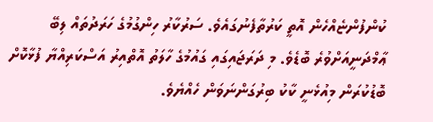ކުންފުންޏެއްހެން އޮތީ ކަރުތާފެނުގައެވެ. ސަރުކާރު ހިންގުމުގެ ހަރަދުތައް ލިބޭ ޢާމްދަނީއަށްވުރެ ބޮޑެވެ. މި ދަރަޖައިގައި ގައުމުގެ ހާލަތު އޮތްއިރު އަސްކަރިއްޔާ ފުޅާކޮށް ބޮޑުކުރަން މިއުޅެނީ ކާކު ބިރުގަންނަވަން ހެއްޔެވެ.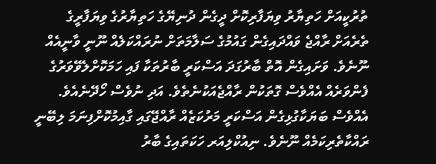ތުރުކީއަށް ހަތިޔާރު ވިޔަފާރިކޮށް ދީގެން ދުނިޔޭގެ ހަތިޔާރުގެ ވިޔަފާރީގެ ތެރެއަށް ރާއްޖެ ވައްދައިގެން ގައުމުގެ ސަލާމަތަށް ނުރައްކަލެއް ނޫނީ ވާނީއެއް ނޫނެވެ. ވަށައިގެން އޮތް ބާރުގަދަ އަސްކަރީ ބާރުތަކާ ފައި ހަމަކޮށްލެވޭވަރުގެ ފެންވަރެއް އެއްވެސް ގޮތަކުން ރާއްޖެއަކުނެތެވެ. އަދި ނުވެސް ހޯދޭނެއެވެ. އެއްވެސް ބަޔަކާގުޅިގެން އަސްކަރީ މަރުކަޒެއް ރާއްޖޭގައި ގާއިމުކޮށްފިނަމަ ލިބޭނީ ރައްކާތެރިކަމެއް ނޫނެވެ. ނިއުކްލިއަރ ހަކަތައިގެ ބާރު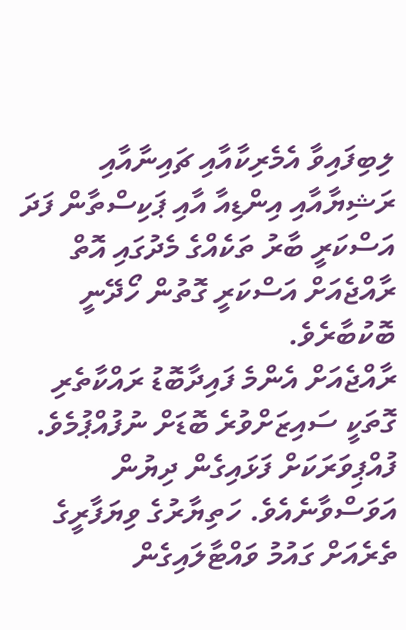ލިބިފައިވާ އެމެރިކާއާއި ޗައިނާއާއި ރަޝިޔާއާއި އިންޑިއާ އާއި ޕަކިސްތާން ފަދަ އަސްކަރީ ބާރު ތަކެއްގެ މެދުގައި އޮތް ރާއްޖެއަށް އަސްކަރީ ގޮތުން ހޯދޭނީ ބޮކުބާރެވެ.
ރާއްޖެއަށް އެންމެ ފައިދާބޮޑު ރައްކާތެރި ގޮތަކީ ސައިޒަށްވުރެ ބޮޑަށް ނުފުއްޕުމެވެ. ފުއްޕިވަރަކަށް ފަޅައިގެން ދިޔުން އަވަސްވާނެއެވެ. ހަތިޔާރުގެ ވިޔަފާރީގެ ތެރެއަށް ގައުމު ވައްޓާލައިގެން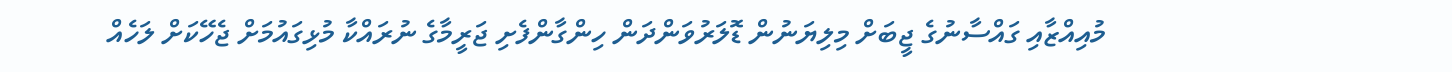މުއިއްޒާއި ގައްސާނުގެ ޖީބަށް މިލިޔަނުން ޑޮލަރުވަންދަން ހިންގާންފެށި ޖަރީމާގެ ނުރައްކާ މުޅިގައުމަށް ޖެހޭކަށް ލަހެއް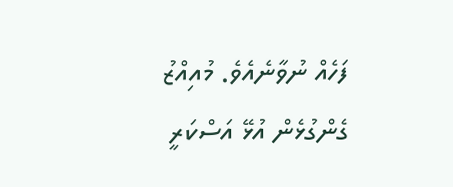ފަހެއް ނުވާނެއެވެ. މުއިއްޒު ގެންގުޅެން އުޅޭ އަސްކަރީ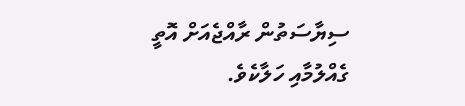ސިޔާސަތުން ރާއްޖެއަށް އޮތީ ގެއްލުމާއި ހަލާކެވެ.